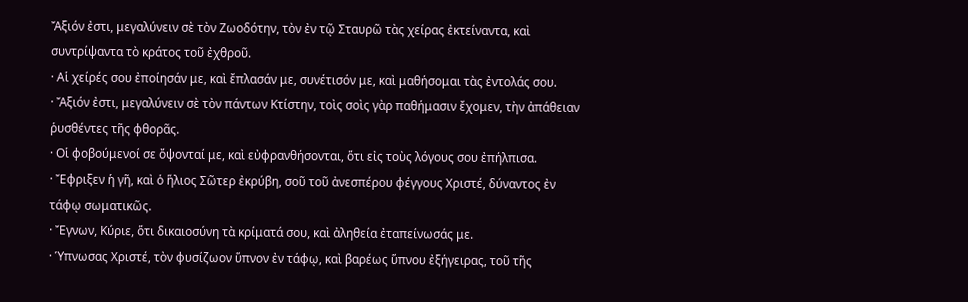Ἄξιόν ἐστι, μεγαλύνειν σὲ τὸν Ζωοδότην, τὸν ἐν τῷ Σταυρῶ τὰς χείρας ἐκτείναντα, καὶ συντρίψαντα τὸ κράτος τοῦ ἐχθροῦ.
· Αἱ χείρές σου ἐποίησάν με, καὶ ἔπλασάν με, συνέτισόν με, καὶ μαθήσομαι τὰς ἐντολάς σου.
· Ἄξιόν ἐστι, μεγαλύνειν σὲ τὸν πάντων Κτίστην, τοὶς σοὶς γὰρ παθήμασιν ἔχομεν, τὴν ἀπάθειαν ῥυσθέντες τῆς φθορᾶς.
· Οἱ φοβούμενοί σε ὄψονταί με, καὶ εὐφρανθήσονται, ὅτι εἰς τοὺς λόγους σου ἐπήλπισα.
· Ἔφριξεν ἡ γῆ, καὶ ὁ ἥλιος Σῶτερ ἐκρύβη, σοῦ τοῦ ἀνεσπέρου φέγγους Χριστέ, δύναντος ἐν τάφῳ σωματικῶς.
· Ἔγνων, Κύριε, ὅτι δικαιοσύνη τὰ κρίματά σου, καὶ ἀληθεία ἐταπείνωσάς με.
· Ὑπνωσας Χριστέ, τὸν φυσίζωον ὕπνον ἐν τάφῳ, καὶ βαρέως ὕπνου ἐξήγειρας, τοῦ τῆς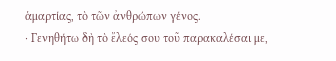ἁμαρτίας, τὸ τῶν ἀνθρώπων γένος.
· Γενηθήτω δὴ τὸ ἔλεός σου τοῦ παρακαλέσαι με,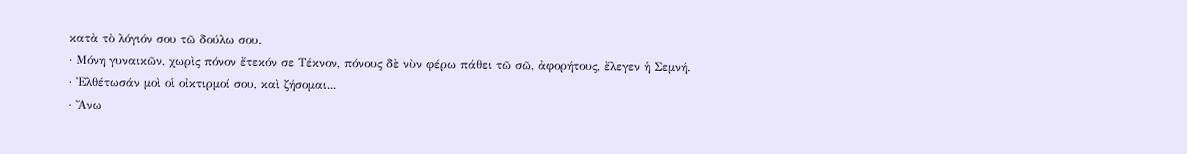κατὰ τὸ λόγιόν σου τῶ δούλω σου.
· Μόνη γυναικῶν, χωρὶς πόνον ἔτεκόν σε Τέκνον, πόνους δὲ νὺν φέρω πάθει τῶ σῶ, ἀφορήτους, ἔλεγεν ἡ Σεμνή.
· Ἐλθέτωσάν μοὶ οἱ οἰκτιρμοί σου, καὶ ζήσομαι...
· Ἄνω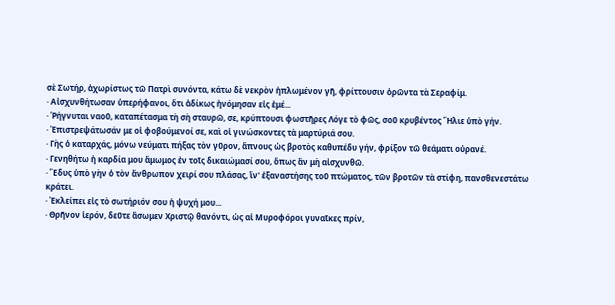σὲ Σωτήρ, ἀχωρίστως τῶ Πατρὶ συνόντα, κάτω δὲ νεκρὸν ἡπλωμένον γῆ, φρίττουσιν ὁρῶντα τὰ Σεραφίμ.
· Αἰσχυνθήτωσαν ὑπερήφανοι, ὅτι ἀδίκως ἠνόμησαν εἰς ἐμέ...
· Ῥήγνυται ναοῦ, καταπέτασμα τὴ σὴ σταυρῶ, σε, κρύπτουσι φωστῆρες Λόγε τὸ φῶς, σοῦ κρυβέντος Ἤλιε ὑπὸ γήν.
· Ἐπιστρεψάτωσάν με οἱ φοβούμενοί σε, καὶ οἱ γινώσκοντες τὰ μαρτύριά σου.
· Γὴς ὁ καταρχάς, μόνω νεύματι πήξας τὸν γῦρον, ἄπνους ὡς βροτὸς καθυπέδυ γήν, φρίξον τῶ θεάματι οὐρανέ.
· Γενηθήτω ἡ καρδία μου ἄμωμος ἐν τοῖς δικαιώμασί σου, ὅπως ἂν μὴ αἰσχυνθῶ.
· Ἔδυς ὑπὸ γὴν ὁ τὸν ἄνθρωπον χειρί σου πλάσας, ἵν' ἐξαναστήσης τοῦ πτώματος, τῶν βροτῶν τὰ στίφη, πανσθενεστάτω κράτει.
· Ἐκλείπει εἰς τὸ σωτήριόν σου ἡ ψυχή μου...
· Θρῆνον ἱερόν, δεῦτε ἄσωμεν Χριστῷ θανόντι, ὡς αἱ Μυροφόροι γυναῖκες πρίν,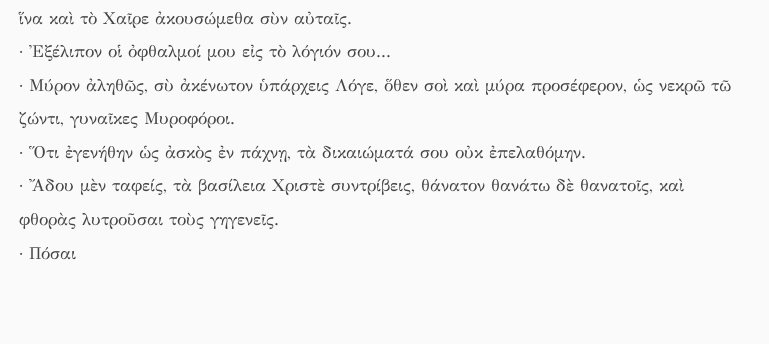ἵνα καὶ τὸ Χαῖρε ἀκουσώμεθα σὺν αὐταῖς.
· Ἐξέλιπον οἱ ὀφθαλμοί μου εἰς τὸ λόγιόν σου...
· Μύρον ἀληθῶς, σὺ ἀκένωτον ὑπάρχεις Λόγε, ὅθεν σοὶ καὶ μύρα προσέφερον, ὡς νεκρῶ τῶ ζώντι, γυναῖκες Μυροφόροι.
· Ὅτι ἐγενήθην ὡς ἀσκὸς ἐν πάχνῃ, τὰ δικαιώματά σου οὐκ ἐπελαθόμην.
· Ἄδου μὲν ταφείς, τὰ βασίλεια Χριστὲ συντρίβεις, θάνατον θανάτω δὲ θανατοῖς, καὶ φθορὰς λυτροῦσαι τοὺς γηγενεῖς.
· Πόσαι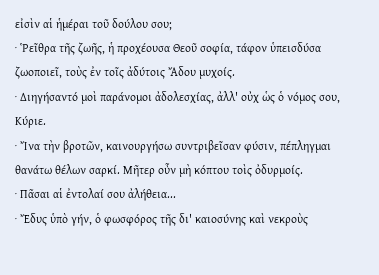εἰσὶν αἱ ἡμέραι τοῦ δούλου σου;
· Ῥεῖθρα τῆς ζωῆς, ἡ προχέουσα Θεοῦ σοφία, τάφον ὑπεισδύσα ζωοποιεῖ, τοὺς ἐν τοῖς ἀδύτοις Ἄδου μυχοίς.
· Διηγήσαντό μοὶ παράνομοι ἀδολεσχίας, ἀλλ' οὐχ ὡς ὁ νόμος σου, Κύριε.
· Ἴνα τὴν βροτῶν, καινουργήσω συντριβεῖσαν φύσιν, πέπληγμαι θανάτω θέλων σαρκί. Μῆτερ οὖν μὴ κόπτου τοὶς ὀδυρμοίς.
· Πᾶσαι αἱ ἐντολαί σου ἀλήθεια...
· Ἔδυς ὑπὸ γήν, ὁ φωσφόρος τῆς δι' καιοσύνης καὶ νεκροὺς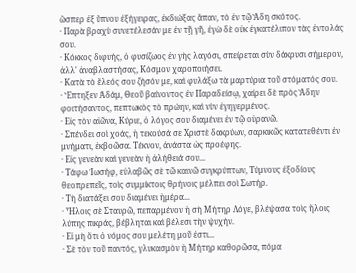ὥσπερ ἐξ ὕπνου ἐξήγειρας, ἐκδιώξας ἄπαν, τὸ ἐν τῷ Ἅδη σκότος.
· Παρὰ βραχὺ συνετέλεσάν με ἐν τῇ γῆ, ἐγὼ δὲ οὐκ ἐγκατέλιπον τὰς ἐντολάς σου.
· Κόκκος διφυής, ὁ φυσίζωος ἐν γὴς λαγόσι, σπείρεται σὺν δάκρυσι σήμερον, ἀλλ' ἀναβλαστήσας, Κόσμον χαροποιήσει.
· Κατὰ τὸ ἔλεός σου ζήσόν με, καὶ φυλάξω τὰ μαρτύρια τοῦ στόματός σου.
· Ἕπτηξεν Ἀδάμ, Θεοῦ βαίνοντος ἐν Παραδείσῳ, χαίρει δὲ πρὸς Ἅδην φοιτήσαντος, πεπτωκὸς τὸ πρώην, καὶ νὺν ἐγηγερμένος.
· Εἰς τὸν αἰῶνα, Κύριε, ὁ λόγος σου διαμένει ἐν τῷ οὐρανῶ.
· Σπένδει σοὶ χοάς, ἡ τεκούσά σε Χριστὲ δακρύων, σαρκικῶς κατατεθέντι ἐν μνήματι, ἐκβοῶσα. Τέκνον, ἀνάστα ὡς προέφης.
· Εἰς γενεὰν καὶ γενεὰν ἡ ἀλήθειά σου...
· Τάφω Ἰωσήφ, εὐλαβῶς σὲ τῶ καινῶ συγκρύπτων, Τύμνους ἐξοδίους θεοπρεπεῖς, τοὶς συμμίκτοις θρήνοις μέλπει σοὶ Σωτήρ.
· Τὴ διατάξει σου διαμένει ἡμέρα...
· Ἦλοις σὲ Σταυρῶ, πεπαρμένον ἡ σὴ Μήτηρ Λόγε, βλέψασα τοὶς ἤλοις λύπης πικράς, βέβληται καὶ βέλεσι τὴν ψυχήν.
· Εἰ μὴ ὅτι ὁ νόμος σου μελέτη μοῦ ἐστι...
· Σὲ τὸν τοῦ παντός, γλυκασμὸν ἡ Μήτηρ καθορῶσα, πόμα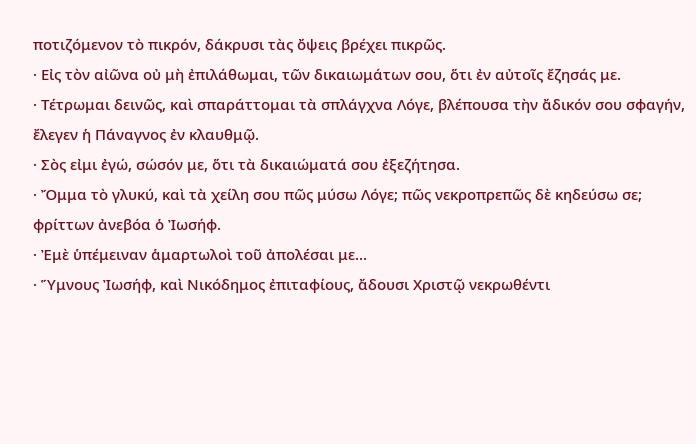ποτιζόμενον τὸ πικρόν, δάκρυσι τὰς ὄψεις βρέχει πικρῶς.
· Εἰς τὸν αἰῶνα οὐ μὴ ἐπιλάθωμαι, τῶν δικαιωμάτων σου, ὅτι ἐν αὐτοῖς ἔζησάς με.
· Τέτρωμαι δεινῶς, καὶ σπαράττομαι τὰ σπλάγχνα Λόγε, βλέπουσα τὴν ἄδικόν σου σφαγήν, ἔλεγεν ἡ Πάναγνος ἐν κλαυθμῷ.
· Σὸς εἰμι ἐγώ, σώσόν με, ὅτι τὰ δικαιώματά σου ἐξεζήτησα.
· Ὄμμα τὸ γλυκύ, καὶ τὰ χείλη σου πῶς μύσω Λόγε; πῶς νεκροπρεπῶς δὲ κηδεύσω σε; φρίττων ἀνεβόα ὁ Ἰωσήφ.
· Ἐμὲ ὑπέμειναν ἁμαρτωλοὶ τοῦ ἀπολέσαι με...
· Ὕμνους Ἰωσήφ, καὶ Νικόδημος ἐπιταφίους, ἄδουσι Χριστῷ νεκρωθέντι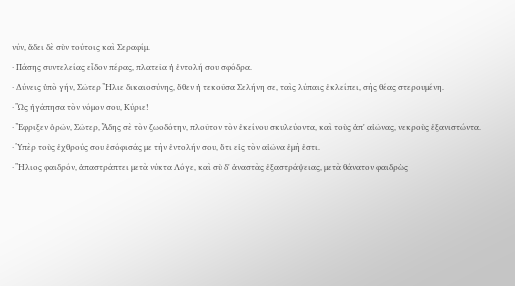νύν, ἄδει δὲ σὺν τούτοις καὶ Σεραφίμ.
· Πάσης συντελείας εἶδον πέρας, πλατεῖα ἡ ἐντολή σου σφόδρα.
· Δύνεις ὑπὸ γήν, Σῶτερ Ἤλιε δικαιοσύνης, ὅθεν ἡ τεκοῦσα Σελήνη σε, ταὶς λύπαις ἐκλείπει, σὴς θέας στερουμένη.
· Ὥς ἠγάπησα τὸν νόμον σου, Κύριε!
· Ἔφριξεν ὁρῶν, Σῶτερ, Ἅδης σὲ τὸν ζωοδότην, πλοῦτον τὸν ἐκείνου σκυλεύοντα, καὶ τοὺς ἀπ' αἰῶνας, νεκροὺς ἐξανιστώντα.
· Ὑπὲρ τοὺς ἐχθρούς σου ἐσόφισάς με τὴν ἐντολήν σου, ὅτι εἰς τὸν αἰῶνα ἐμὴ ἐστι.
· Ἥλιος φαιδρόν, ἀπαστράπτει μετὰ νύκτα Λόγε, καὶ σὺ δ' ἀναστὰς ἐξαστράψειας, μετὰ θάνατον φαιδρὼς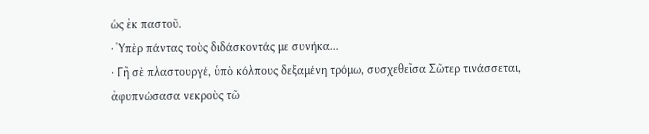ὡς ἐκ παστοῦ.
· Ὑπὲρ πάντας τοὺς διδάσκοντάς με συνήκα...
· Γῆ σὲ πλαστουργέ, ὑπὸ κόλπους δεξαμένη τρόμω, συσχεθεῖσα Σῶτερ τινάσσεται, ἀφυπνώσασα νεκροὺς τῶ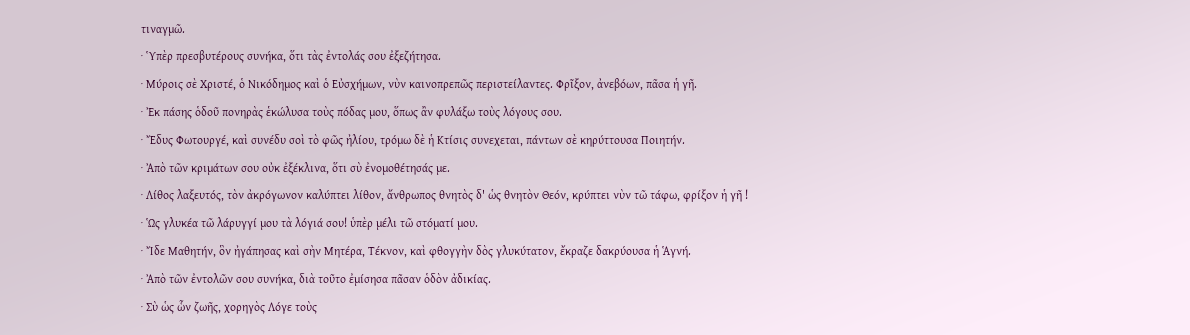τιναγμῶ.
· Ὑπὲρ πρεσβυτέρους συνήκα, ὅτι τὰς ἐντολάς σου ἐξεζήτησα.
· Μύροις σὲ Χριστέ, ὁ Νικόδημος καὶ ὁ Εὐσχήμων, νὺν καινοπρεπῶς περιστείλαντες. Φρῖξον, ἀνεβόων, πᾶσα ἡ γῆ.
· Ἐκ πάσης ὁδοῦ πονηρὰς ἑκώλυσα τοὺς πόδας μου, ὅπως ἂν φυλάξω τοὺς λόγους σου.
· Ἔδυς Φωτουργέ, καὶ συνέδυ σοὶ τὸ φῶς ἠλίου, τρόμω δὲ ἡ Κτίσις συνεχεται, πάντων σὲ κηρύττουσα Ποιητήν.
· Ἀπὸ τῶν κριμάτων σου οὐκ ἐξέκλινα, ὅτι σὺ ἐνομοθέτησάς με.
· Λίθος λαξευτός, τὸν ἀκρόγωνον καλύπτει λίθον, ἄνθρωπος θνητὸς δ' ὡς θνητὸν Θεόν, κρύπτει νὺν τῶ τάφω, φρίξον ἡ γῆ !
· Ὡς γλυκέα τῶ λάρυγγί μου τὰ λόγιά σου! ὑπὲρ μέλι τῶ στόματί μου.
· Ἴδε Μαθητήν, ὃν ἠγάπησας καὶ σὴν Μητέρα, Τέκνον, καὶ φθογγὴν δὸς γλυκύτατον, ἔκραζε δακρύουσα ἡ Ἁγνή.
· Ἀπὸ τῶν ἐντολῶν σου συνήκα, διὰ τοῦτο ἐμίσησα πᾶσαν ὁδὸν ἀδικίας.
· Σὺ ὡς ὧν ζωῆς, χορηγὸς Λόγε τοὺς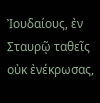Ἰουδαίους, ἐν Σταυρῷ ταθεῖς οὐκ ἐνέκρωσας,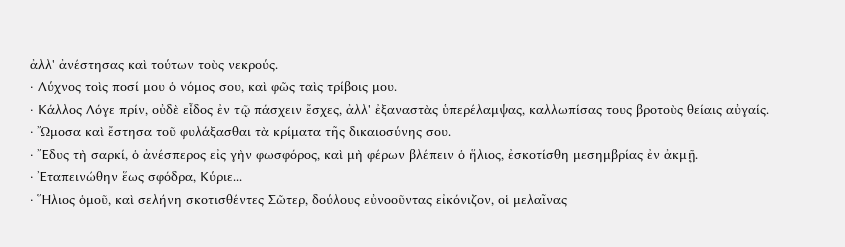ἀλλ' ἀνέστησας καὶ τούτων τοὺς νεκρούς.
· Λύχνος τοὶς ποσί μου ὁ νόμος σου, καὶ φῶς ταὶς τρίβοις μου.
· Κάλλος Λόγε πρίν, οὐδὲ εἶδος ἐν τῷ πάσχειν ἔσχες, ἀλλ' ἐξαναστὰς ὑπερέλαμψας, καλλωπίσας τους βροτοὺς θείαις αὐγαίς.
· Ὤμοσα καὶ ἔστησα τοῦ φυλάξασθαι τὰ κρίματα τῆς δικαιοσύνης σου.
· Ἔδυς τὴ σαρκί, ὁ ἀνέσπερος εἰς γὴν φωσφόρος, καὶ μὴ φέρων βλέπειν ὁ ἥλιος, ἐσκοτίσθη μεσημβρίας ἐν ἀκμῇ.
· Ἐταπεινώθην ἕως σφόδρα, Κύριε...
· Ἥλιος ὁμοῦ, καὶ σελήνη σκοτισθέντες Σῶτερ, δούλους εὐνοοῦντας εἰκόνιζον, οἱ μελαῖνας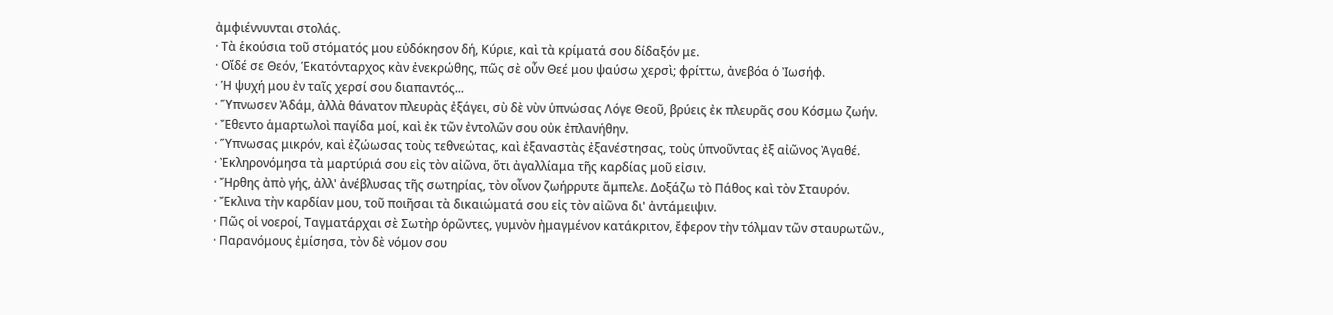ἀμφιέννυνται στολάς.
· Τὰ ἑκούσια τοῦ στόματός μου εὐδόκησον δή, Κύριε, καὶ τὰ κρίματά σου δίδαξόν με.
· Οἴδέ σε Θεόν, Ἑκατόνταρχος κὰν ἐνεκρώθης, πῶς σὲ οὖν Θεέ μου ψαύσω χερσὶ; φρίττω, ἀνεβόα ὁ Ἰωσήφ.
· Ἡ ψυχή μου ἐν ταῖς χερσί σου διαπαντός...
· Ὕπνωσεν Ἀδάμ, ἀλλὰ θάνατον πλευρὰς ἐξάγει, σὺ δὲ νὺν ὑπνώσας Λόγε Θεοῦ, βρύεις ἐκ πλευρᾶς σου Κόσμω ζωήν.
· Ἔθεντο ἁμαρτωλοὶ παγίδα μοί, καὶ ἐκ τῶν ἐντολῶν σου οὐκ ἐπλανήθην.
· Ὕπνωσας μικρόν, καὶ ἐζώωσας τοὺς τεθνεώτας, καὶ ἐξαναστὰς ἐξανέστησας, τοὺς ὑπνοῦντας ἐξ αἰῶνος Ἀγαθέ.
· Ἐκληρονόμησα τὰ μαρτύριά σου εἰς τὸν αἰῶνα, ὅτι ἀγαλλίαμα τῆς καρδίας μοῦ εἰσιν.
· Ἤρθης ἀπὸ γής, ἀλλ' ἀνέβλυσας τῆς σωτηρίας, τὸν οἶνον ζωήρρυτε ἄμπελε. Δοξάζω τὸ Πάθος καὶ τὸν Σταυρόν.
· Ἔκλινα τὴν καρδίαν μου, τοῦ ποιῆσαι τὰ δικαιώματά σου εἰς τὸν αἰῶνα δι' ἀντάμειψιν.
· Πῶς οἱ νοεροί, Ταγματάρχαι σὲ Σωτὴρ ὁρῶντες, γυμνὸν ἠμαγμένον κατάκριτον, ἔφερον τὴν τόλμαν τῶν σταυρωτῶν.,
· Παρανόμους ἐμίσησα, τὸν δὲ νόμον σου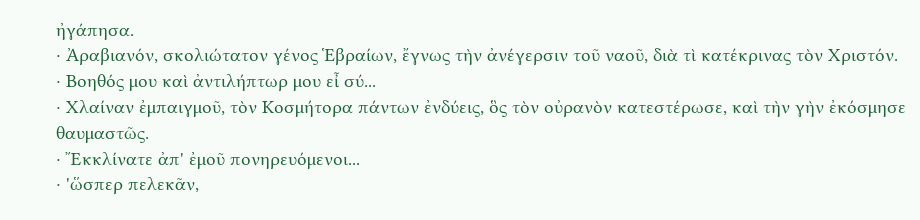ἠγάπησα.
· Ἀραβιανόν, σκολιώτατον γένος Ἑβραίων, ἔγνως τὴν ἀνέγερσιν τοῦ ναοῦ, διὰ τὶ κατέκρινας τὸν Χριστόν.
· Βοηθός μου καὶ ἀντιλήπτωρ μου εἶ σύ...
· Χλαίναν ἐμπαιγμοῦ, τὸν Κοσμήτορα πάντων ἐνδύεις, ὃς τὸν οὐρανὸν κατεστέρωσε, καὶ τὴν γὴν ἐκόσμησε θαυμαστῶς.
· Ἔκκλίνατε ἀπ' ἐμοῦ πονηρευόμενοι...
· 'ὥσπερ πελεκᾶν,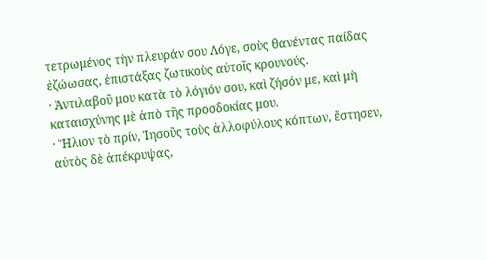τετρωμένος τὴν πλευράν σου Λόγε, σοὺς θανέντας παίδας ἐζώωσας, ἐπιστάξας ζωτικοὺς αὐτοῖς κρουνούς.
· Ἀντιλαβοῦ μου κατὰ τὸ λόγιόν σου, καὶ ζήσόν με, καὶ μὴ καταισχύνης μὲ ἀπὸ τῆς προσδοκίας μου.
· Ἥλιον τὸ πρίν, Ἰησοῦς τοὺς ἀλλοφύλους κόπτων, ἔστησεν, αὐτὸς δὲ ἀπέκρυψας,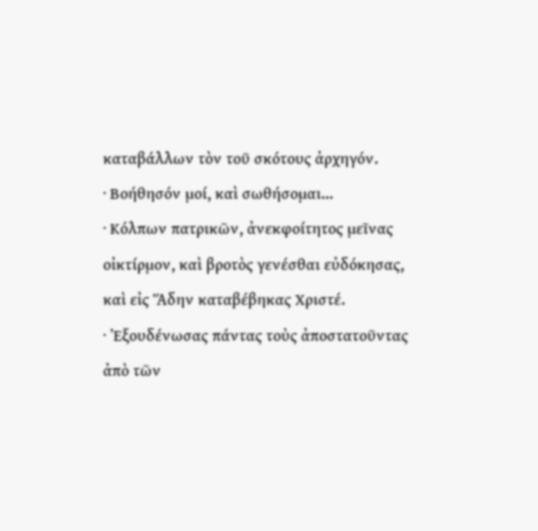καταβάλλων τὸν τοῦ σκότους ἀρχηγόν.
· Βοήθησόν μοί, καὶ σωθήσομαι...
· Κόλπων πατρικῶν, ἀνεκφοίτητος μεῖνας οἰκτίρμον, καὶ βροτὸς γενέσθαι εὐδόκησας, καὶ εἰς Ἅδην καταβέβηκας Χριστέ.
· Ἐξουδένωσας πάντας τοὺς ἀποστατοῦντας ἀπὸ τῶν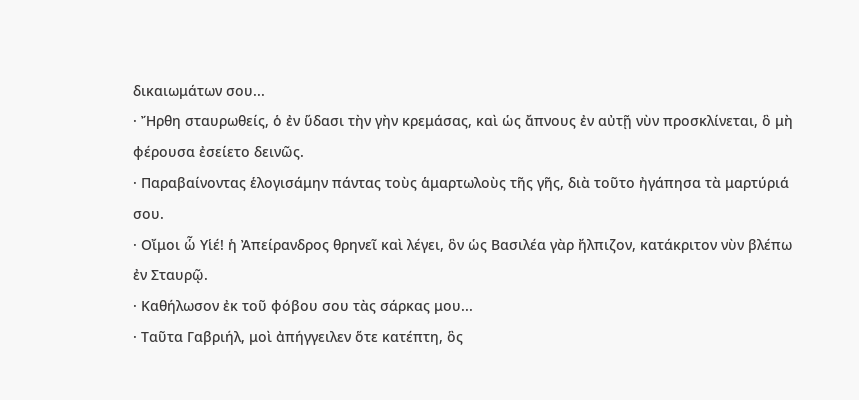δικαιωμάτων σου...
· Ἤρθη σταυρωθείς, ὁ ἐν ὕδασι τὴν γὴν κρεμάσας, καὶ ὡς ἄπνους ἐν αὐτῇ νὺν προσκλίνεται, ὃ μὴ φέρουσα ἐσείετο δεινῶς.
· Παραβαίνοντας ἑλογισάμην πάντας τοὺς ἁμαρτωλοὺς τῆς γῆς, διὰ τοῦτο ἠγάπησα τὰ μαρτύριά σου.
· Οἴμοι ὧ Υἱέ! ἡ Ἀπείρανδρος θρηνεῖ καὶ λέγει, ὃν ὡς Βασιλέα γὰρ ἤλπιζον, κατάκριτον νὺν βλέπω ἐν Σταυρῷ.
· Καθήλωσον ἐκ τοῦ φόβου σου τὰς σάρκας μου...
· Ταῦτα Γαβριήλ, μοὶ ἀπήγγειλεν ὅτε κατέπτη, ὃς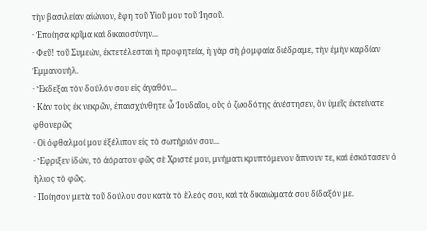τὴν βασιλείαν αἰώνιον, ἔφη τοῦ Υἱοῦ μου τοῦ Ἰησοῦ.
· Ἐποίησα κρῖμα καὶ δικαιοσύνην...
· Φεῦ! τοῦ Συμεών, ἐκτετέλεσται ἡ προφητεία, ἡ γὰρ σὴ ῥομφαία διέδραμε, τὴν ἐμὴν καρδίαν Ἐμμανουήλ.
· Ἔκδεξαι τὸν δούλόν σου εἰς ἀγαθόν...
· Κὰν τοὺς ἐκ νεκρῶν, ἐπαισχύνθητε ὧ Ἰουδαῖοι, οὓς ὁ ζωοδότης ἀνέστησεν, ὃν ὑμεῖς ἐκτείνατε φθονερῶς
· Οἱ ὀφθαλμοί μου ἐξέλιπον εἰς τὸ σωτήριόν σου...
· Ἔφριξεν ἰδών, τὸ ἀόρατον φῶς σὲ Χριστέ μου, μνήματι κρυπτόμενον ἄπνουν τε, καὶ ἐσκότασεν ὁ ἥλιος τὸ φῶς.
· Ποίησον μετὰ τοῦ δούλου σου κατὰ τὸ ἔλεός σου, καὶ τὰ δικαιώματά σου δίδαξόν με.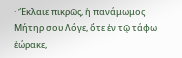· Ἔκλαιε πικρῶς, ἡ πανάμωμος Μήτηρ σου Λόγε, ὅτε ἐν τῷ τάφω ἑώρακε,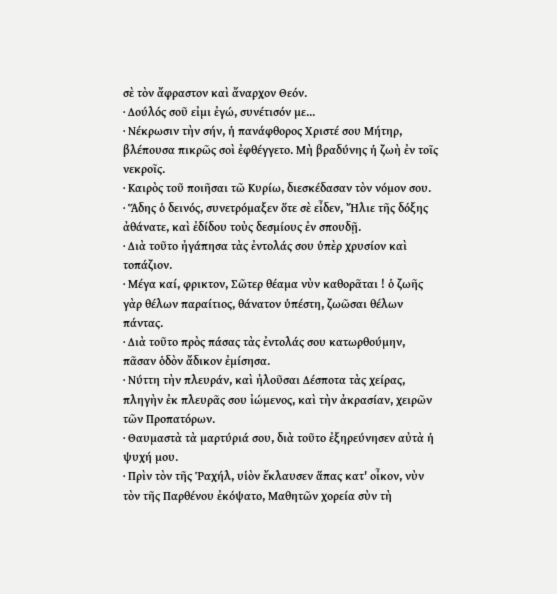σὲ τὸν ἄφραστον καὶ ἄναρχον Θεόν.
· Δούλός σοῦ εἰμι ἐγώ, συνέτισόν με...
· Νέκρωσιν τὴν σήν, ἡ πανάφθορος Χριστέ σου Μήτηρ, βλέπουσα πικρῶς σοὶ ἐφθέγγετο. Μὴ βραδύνης ἡ ζωὴ ἐν τοῖς νεκροῖς.
· Καιρὸς τοῦ ποιῆσαι τῶ Κυρίω, διεσκέδασαν τὸν νόμον σου.
· Ἅδης ὁ δεινός, συνετρόμαξεν ὅτε σὲ εἶδεν, Ἤλιε τῆς δόξης ἀθάνατε, καὶ ἐδίδου τοὺς δεσμίους ἐν σπουδῇ.
· Διὰ τοῦτο ἠγάπησα τὰς ἐντολάς σου ὑπὲρ χρυσίον καὶ τοπάζιον.
· Μέγα καί, φρικτον, Σῶτερ θέαμα νὺν καθορᾶται ! ὁ ζωῆς γὰρ θέλων παραίτιος, θάνατον ὑπέστη, ζωῶσαι θέλων πάντας.
· Διὰ τοῦτο πρὸς πάσας τὰς ἐντολάς σου κατωρθούμην, πᾶσαν ὁδὸν ἄδικον ἐμίσησα.
· Νύττη τὴν πλευράν, καὶ ἠλοῦσαι Δέσποτα τὰς χείρας, πληγὴν ἐκ πλευρᾶς σου ἰώμενος, καὶ τὴν ἀκρασίαν, χειρῶν τῶν Προπατόρων.
· Θαυμαστὰ τὰ μαρτύριά σου, διὰ τοῦτο ἐξηρεύνησεν αὐτὰ ἡ ψυχή μου.
· Πρὶν τὸν τῆς Ῥαχήλ, υἱὸν ἔκλαυσεν ἅπας κατ' οἶκον, νὺν τὸν τῆς Παρθένου ἐκόψατο, Μαθητῶν χορεία σὺν τὴ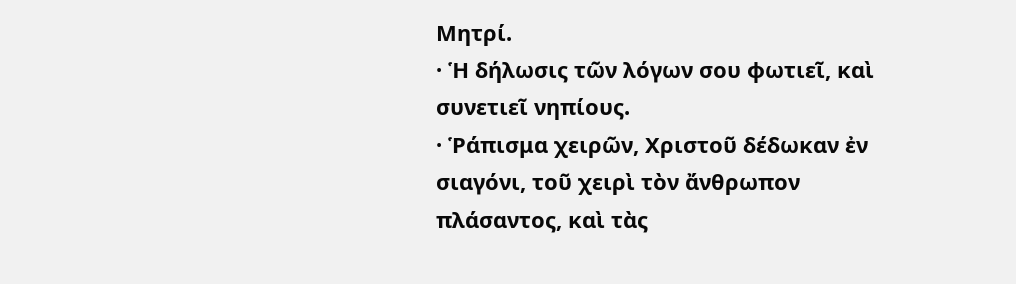Μητρί.
· Ἡ δήλωσις τῶν λόγων σου φωτιεῖ, καὶ συνετιεῖ νηπίους.
· Ῥάπισμα χειρῶν, Χριστοῦ δέδωκαν ἐν σιαγόνι, τοῦ χειρὶ τὸν ἄνθρωπον πλάσαντος, καὶ τὰς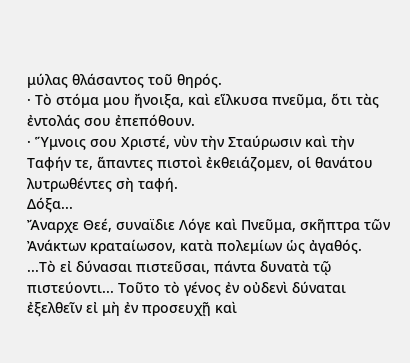μύλας θλάσαντος τοῦ θηρός.
· Τὸ στόμα μου ἤνοιξα, καὶ εἵλκυσα πνεῦμα, ὅτι τὰς ἐντολάς σου ἐπεπόθουν.
· Ὕμνοις σου Χριστέ, νὺν τὴν Σταύρωσιν καὶ τὴν Ταφήν τε, ἅπαντες πιστοὶ ἐκθειάζομεν, οἱ θανάτου λυτρωθέντες σὴ ταφή.
Δόξα...
Ἄναρχε Θεέ, συναϊδιε Λόγε καὶ Πνεῦμα, σκῆπτρα τῶν Ἀνάκτων κραταίωσον, κατὰ πολεμίων ὡς ἀγαθός.
...Τὸ εἰ δύνασαι πιστεῦσαι, πάντα δυνατὰ τῷ πιστεύοντι... Τοῦτο τὸ γένος ἐν οὐδενὶ δύναται ἐξελθεῖν εἰ μὴ ἐν προσευχῇ καὶ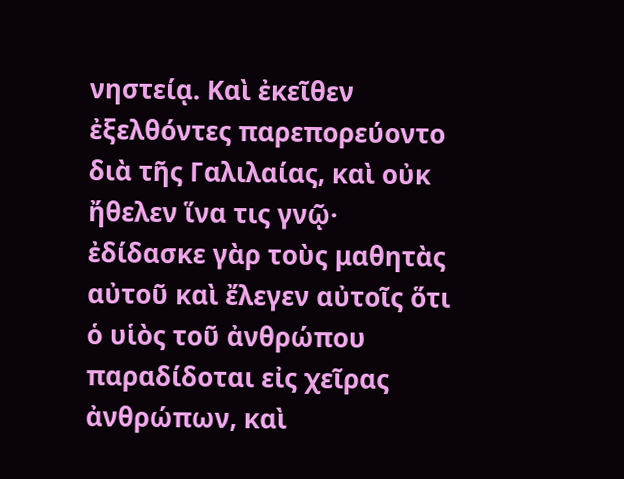νηστείᾳ. Καὶ ἐκεῖθεν ἐξελθόντες παρεπορεύοντο διὰ τῆς Γαλιλαίας, καὶ οὐκ ἤθελεν ἵνα τις γνῷ· ἐδίδασκε γὰρ τοὺς μαθητὰς αὐτοῦ καὶ ἔλεγεν αὐτοῖς ὅτι ὁ υἱὸς τοῦ ἀνθρώπου παραδίδοται εἰς χεῖρας ἀνθρώπων, καὶ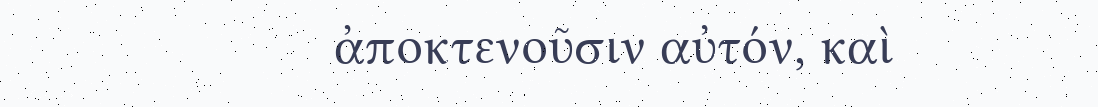ἀποκτενοῦσιν αὐτόν, καὶ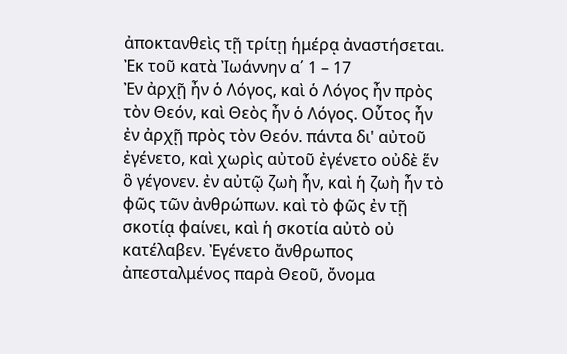ἀποκτανθεὶς τῇ τρίτῃ ἡμέρᾳ ἀναστήσεται.
Ἐκ τοῦ κατὰ Ἰωάννην α΄ 1 – 17
Ἐν ἀρχῇ ἦν ὁ Λόγος, καὶ ὁ Λόγος ἦν πρὸς τὸν Θεόν, καὶ Θεὸς ἦν ὁ Λόγος. Οὗτος ἦν ἐν ἀρχῇ πρὸς τὸν Θεόν. πάντα δι' αὐτοῦ ἐγένετο, καὶ χωρὶς αὐτοῦ ἐγένετο οὐδὲ ἕν ὃ γέγονεν. ἐν αὐτῷ ζωὴ ἦν, καὶ ἡ ζωὴ ἦν τὸ φῶς τῶν ἀνθρώπων. καὶ τὸ φῶς ἐν τῇ σκοτίᾳ φαίνει, καὶ ἡ σκοτία αὐτὸ οὐ κατέλαβεν. Ἐγένετο ἄνθρωπος ἀπεσταλμένος παρὰ Θεοῦ, ὄνομα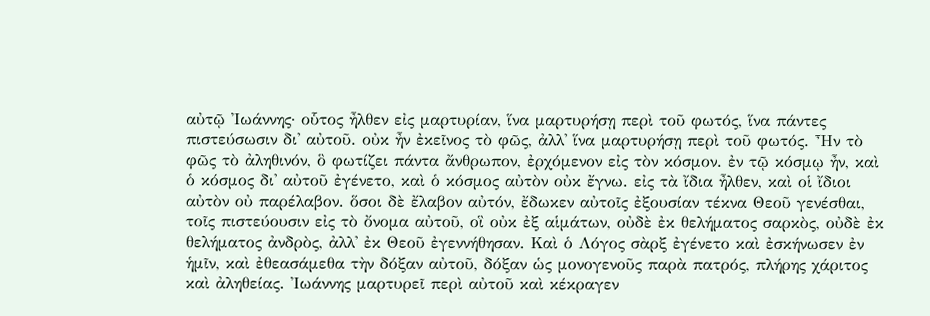αὐτῷ Ἰωάννης· οὗτος ἦλθεν εἰς μαρτυρίαν, ἵνα μαρτυρήσῃ περὶ τοῦ φωτός, ἵνα πάντες πιστεύσωσιν δι' αὐτοῦ. οὐκ ἦν ἐκεῖνος τὸ φῶς, ἀλλ' ἵνα μαρτυρήσῃ περὶ τοῦ φωτός. Ἦν τὸ φῶς τὸ ἀληθινόν, ὃ φωτίζει πάντα ἄνθρωπον, ἐρχόμενον εἰς τὸν κόσμον. ἐν τῷ κόσμῳ ἦν, καὶ ὁ κόσμος δι' αὐτοῦ ἐγένετο, καὶ ὁ κόσμος αὐτὸν οὐκ ἔγνω. εἰς τὰ ἴδια ἦλθεν, καὶ οἱ ἴδιοι αὐτὸν οὐ παρέλαβον. ὅσοι δὲ ἔλαβον αὐτόν, ἔδωκεν αὐτοῖς ἐξουσίαν τέκνα Θεοῦ γενέσθαι, τοῖς πιστεύουσιν εἰς τὸ ὄνομα αὐτοῦ, οἳ οὐκ ἐξ αἱμάτων, οὐδὲ ἐκ θελήματος σαρκὸς, οὐδὲ ἐκ θελήματος ἀνδρὸς, ἀλλ' ἐκ Θεοῦ ἐγεννήθησαν. Καὶ ὁ Λόγος σὰρξ ἐγένετο καὶ ἐσκήνωσεν ἐν ἡμῖν, καὶ ἐθεασάμεθα τὴν δόξαν αὐτοῦ, δόξαν ὡς μονογενοῦς παρὰ πατρός, πλήρης χάριτος καὶ ἀληθείας. Ἰωάννης μαρτυρεῖ περὶ αὐτοῦ καὶ κέκραγεν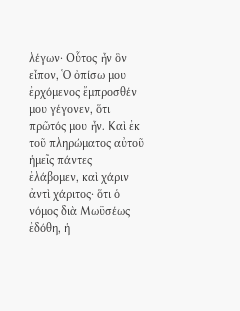λέγων· Οὗτος ἦν ὃν εἶπον, Ὁ ὀπίσω μου ἐρχόμενος ἔμπροσθέν μου γέγονεν, ὅτι πρῶτός μου ἦν. Καὶ ἐκ τοῦ πληρώματος αὐτοῦ ἡμεῖς πάντες ἐλάβομεν, καὶ χάριν ἀντὶ χάριτος· ὅτι ὁ νόμος διὰ Μωϋσέως ἐδόθη, ἡ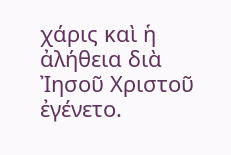χάρις καὶ ἡ ἀλήθεια διὰ Ἰησοῦ Χριστοῦ ἐγένετο.